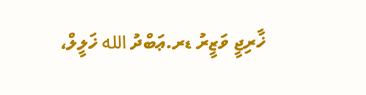ޚާރިޖީ ވަޒީރު ޑރ.ޢަބްދު الله ޚަލީލް،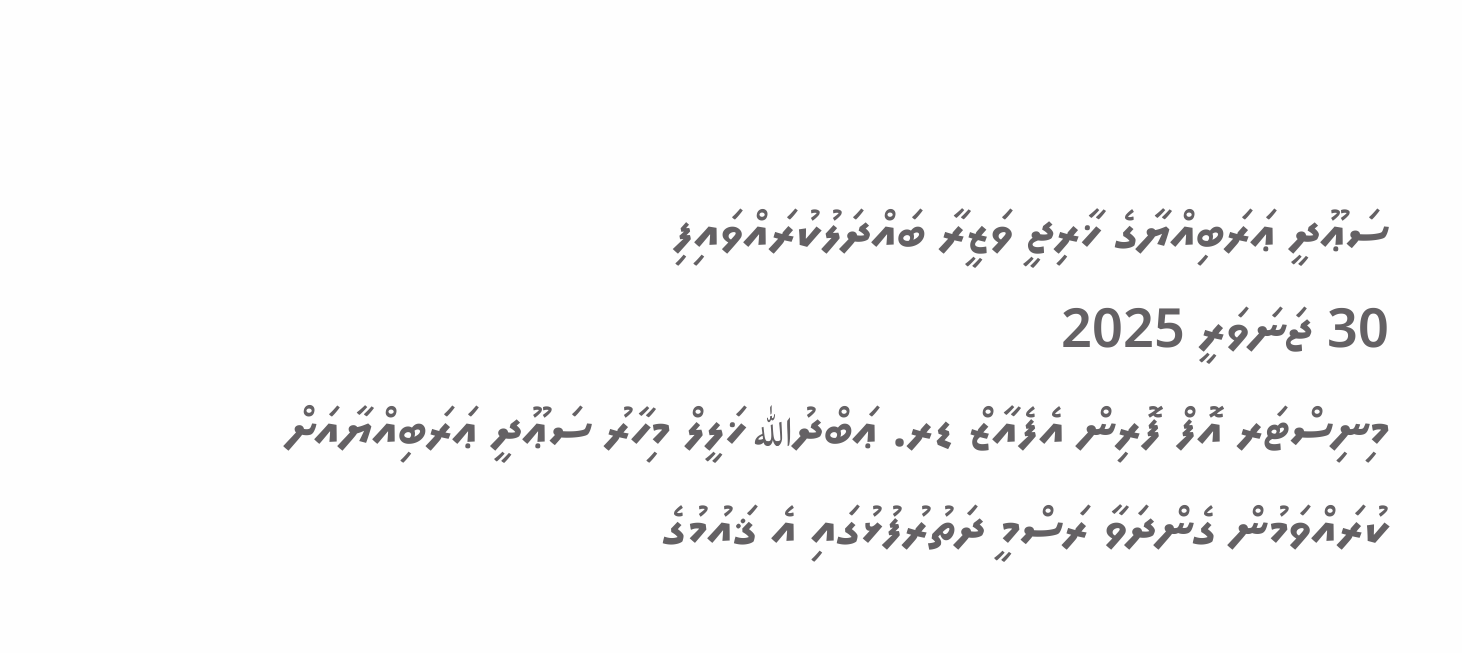ސަޢޫދީ ޢަރަބިއްޔާގެ ޚާރިޖީ ވަޒީރާ ބައްދަލުކުރައްވައިފި
30 ޖަނަވަރީ 2025
މިނިސްޓަރ އޮފް ފޮރިން އެފެއާޒް ޑރ. ޢަބްދުالله ޚަލީލް މިހާރު ސަޢޫދީ ޢަރަބިއްޔާއަށް ކުރައްވަމުން ގެންދަވާ ރަސްމީ ދަތުރުފުޅުގައި އެ ޤައުމުގެ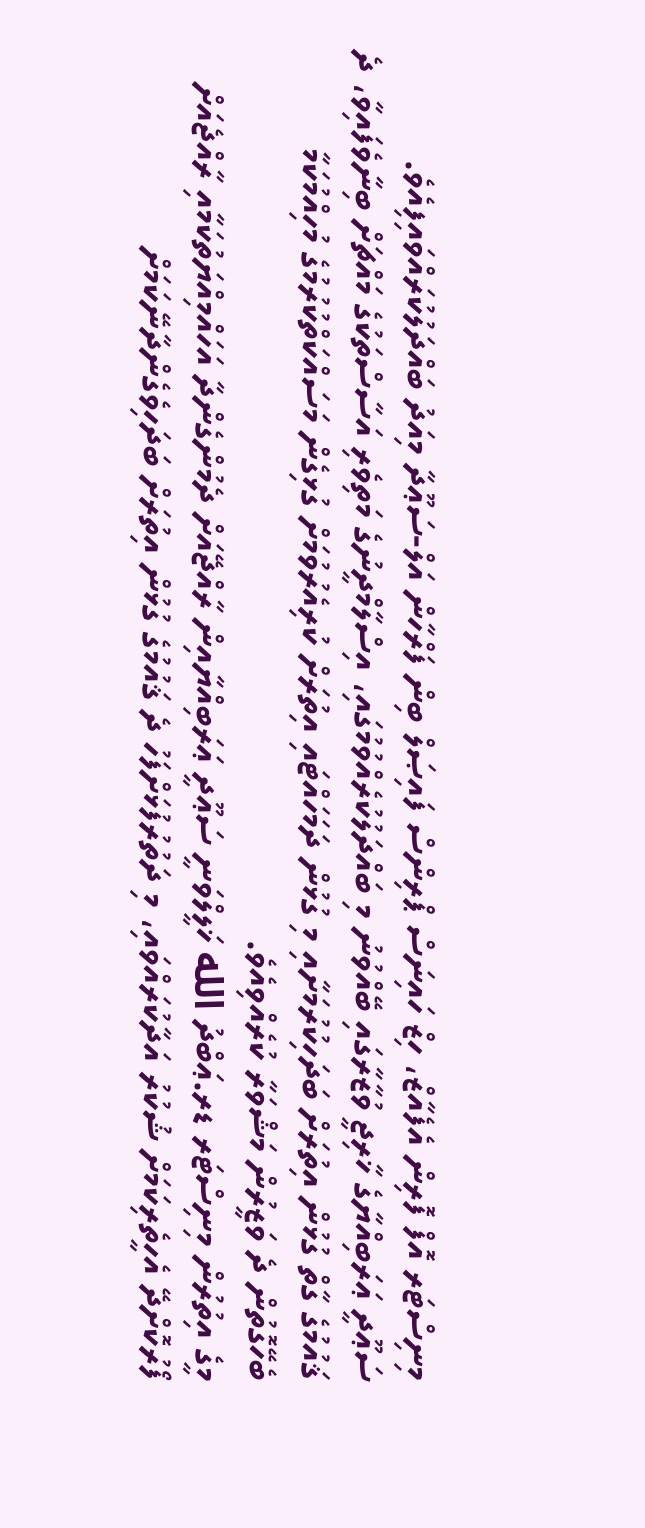މިނިސްޓަރ އޮފް ފޮރިން އެފެއާޒް، ހިޒް ހައިނަސް ޕްރިންސް ފައިޞަލް ބިން ފަރްހާން އަލް-ސަޢޫދާ މިއަދު ބައްދަލުކުރައްވައިފިއެވެ.
ސަޢޫދީ ޢަރަބިއްޔާގެ ޚާރިޖީ ވުޒާރާގައި ބޭއްވުނު މި ބައްދަލުކުރެއްވުމުގައި، އިސްލާމްދީނުގެ މަތިވެރި އަސާސްތަކުގެ މައްޗަށް ބިނާވެފައިވާ، ދެ ޤައުމުގެ ގާތް ގުޅުން އިތުރަށް ބަދަހިކުރުމަށާއި މި ގުޅުން ދަމަހައްޓައި އިތުރަށް ކުރިއެރުވުމަށް ގުޅިގެން މަސައްކަތްކުރުމުގެ މުހިއްމުކަމާ ބެހޭގޮތުން ދެ ވަޒީރުން މަޝްވަރާ ކުރެއްވިއެވެ.
މީގެ އިތުރުން މިނިސްޓަރ ޑރ.ޢަބްދު الله ޚަލީލްވަނީ ސަޢޫދީ ޢަރަބިއްޔާއިން ރާއްޖޭއަށް ދެމުންގެންދާ އަހައްމިއްޔަތުކަމާއި ރާއްޖެއަށް ފޯރުކޮށްދޭ އެހީތެރިކަމަށް ޝުކުރު އަދާކުރައްވައި، މި ދަތުރުފުޅަށްފަހު ދެ ޤައުމުގެ ގުޅުން އިތުރަށް ބަދަހިވެގެންދާނޭކަމަށް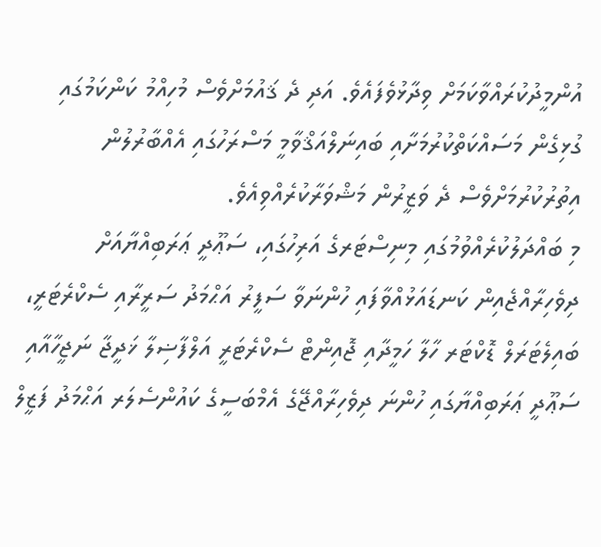އުންމީދުކުރައްވާކަމަށް ވިދާޅުވެފައެވެ. އަދި ދެ ޤައުމަށްވެސް މުހިއްމު ކަންކަމުގައި ގުޅިގެން މަސައްކަތްކުރުމަށާއި ބައިނަލްއަޤްވާމީ މަސްރަހުގައި އެއްބާރުލުން އިތުރުކުރުމަށްވެސް ދެ ވަޒީރުން މަޝްވަރާކުރެއްވިއެވެ.
މި ބައްދަލުކުރެއްވުމުގައި މިނިސްޓަރގެ އަރިހުގައި، ސަޢޫދީ ޢަރަބިއްޔާއަށް ދިވެހިރާއްޖެއިން ކަނޑައަޅުއްވާފައި ހުންނަވާ ސަފީރު އަޙްމަދު ސަރީރާއި ސެކްރެޓަރީ، ބައިލެޓަރަލް ޑޮކްޓަރ ހާލާ ހަމީދާއި ޖޮއިންޓް ސެކްރެޓަރީ އަލްފާޟިލާ ޚަދީޖާ ނަޖީހާއާއި ސަޢޫދީ ޢަރަބިއްޔާގައި ހުންނަ ދިވެހިރާއްޖޭގެ އެމްބަސީގެ ކައުންސެލަރ އަޙްމަދު ފަޒީލް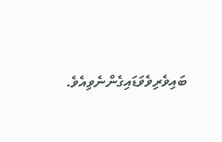ބައިވެރިވެވަޑައިގެންނެވިއެވެ.